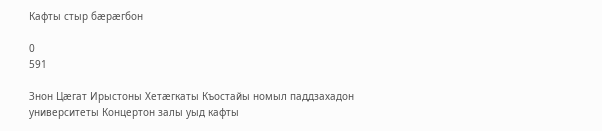Кафты стыр бæрæгбон

0
591

Знон Цæгат Ирыстоны Хетæгкаты Къостайы номыл паддзахадон университеты Концертон залы уыд кафты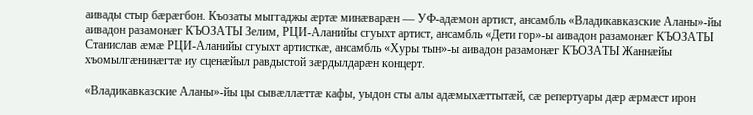аивады стыр бæрæгбон. Къозаты мыггаджы æртæ минæварæн — УФ-адæмон артист, ансамбль «Владикавказские Аланы»-йы аивадон разамонæг КЪОЗАТЫ Зелим, РЦИ-Аланийы сгуыхт артист, ансамбль «Дети гор»-ы аивадон разамонæг КЪОЗАТЫ Станислав æмæ РЦИ-Аланийы сгуыхт артисткæ, ансамбль «Хуры тын»-ы аивадон разамонæг КЪОЗАТЫ Жаннæйы хъомылгæнинæгтæ иу сценæйыл равдыстой зæрдылдарæн концерт.

«Владикавказские Аланы»-йы цы сывæллæттæ кафы, уыдон сты алы адæмыхæттытæй, сæ репертуары дæр æрмæст ирон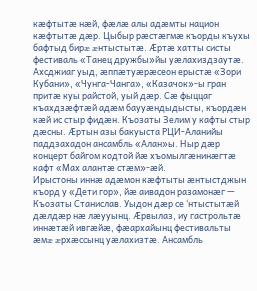кæфтытæ нæй, фæлæ алы адæмты национ кæфтытæ дæр. Цыбыр рæстæгмæ къорды къухы бафтыд бирæ æнтыстытæ. Æртæ хатты систы фестиваль «Танец дружбы»йы уæлахиздзаутæ. Ахсджиаг уыд, æппæтуæрæсеон ерыстæ «Зори Кубани», «Чунга-Чанга», «Казачок»-ы гран притæ куы райстой, уый дæр. Сæ фыццаг къахдзæфтæй адæм баууæндыдысты, къордæн кæй ис стыр фидæн. Къозаты Зелим у кафты стыр дæсны. Æртын азы бакуыста РЦИ-Аланийы паддзахадон ансамбль «Алан»ы. Ныр дæр концерт байгом кодтой йæ хъомылгæнинæгтæ кафт «Мах алантæ стæм»-æй.
Ирыстоны иннæ адæмон кæфтыты æнтыстджын къорд у «Дети гор», йæ аивадон разамонæг — Къозаты Станислав. Уыдон дæр се ‘нтыстытæй дæлдæр нæ лæууынц. Æрвылаз, иу гастрольтæ иннæтæй ивгæйæ, фæархайынц фестивальты æмæ æрхæссынц уæлахизтæ. Ансамбль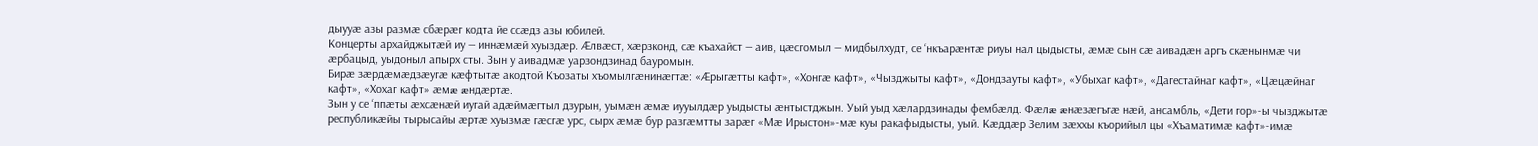дыууæ азы размæ сбæрæг кодта йе ссæдз азы юбилей.
Концерты архайджытæй иу — иннæмæй хуыздæр. Æлвæст, хæрзконд, сæ къахайст — аив, цæсгомыл — мидбылхудт, се ‘нкъарæнтæ риуы нал цыдысты, æмæ сын сæ аивадæн аргъ скæнынмæ чи æрбацыд, уыдоныл апырх сты. Зын у аивадмæ уарзондзинад бауромын.
Бирæ зæрдæмæдзæугæ кæфтытæ акодтой Къозаты хъомылгæнинæгтæ: «Æрыгæтты кафт», «Хонгæ кафт», «Чызджыты кафт», «Дондзауты кафт», «Убыхаг кафт», «Дагестайнаг кафт», «Цæцæйнаг кафт», «Хохаг кафт» æмæ æндæртæ.
Зын у се ‘ппæты æхсæнæй иугай адæймæгтыл дзурын, уымæн æмæ иууылдæр уыдысты æнтыстджын. Уый уыд хæлардзинады фембæлд. Фæлæ æнæзæгъгæ нæй, ансамбль, «Дети гор»-ы чызджытæ республикæйы тырысайы æртæ хуызмæ гæсгæ урс, сырх æмæ бур разгæмтты зарæг «Мæ Ирыстон»-мæ куы ракафыдысты, уый. Кæддæр Зелим зæххы къорийыл цы «Хъаматимæ кафт»-имæ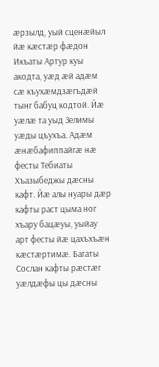æрзылд, уый сценæйыл йæ кæстæр фæдон Икъаты Артур куы акодта, уæд æй адæм сæ къухæмдзæгъдæй тынг бабуц кодтой. Йæ уæлæ та уыд Зелимы уæды цъухъа. Адæм æнæбафиппайгæ нæ фесты Тебиаты Хъазыбеджы дæсны кафт. Йæ алы нуары дæр кафты раст цыма ног хъару бацæуы, уыйау арт фесты йæ цахъхъæн кæстæртимæ. Багаты Сослан кафты рæстæг уæлдæфы цы дæсны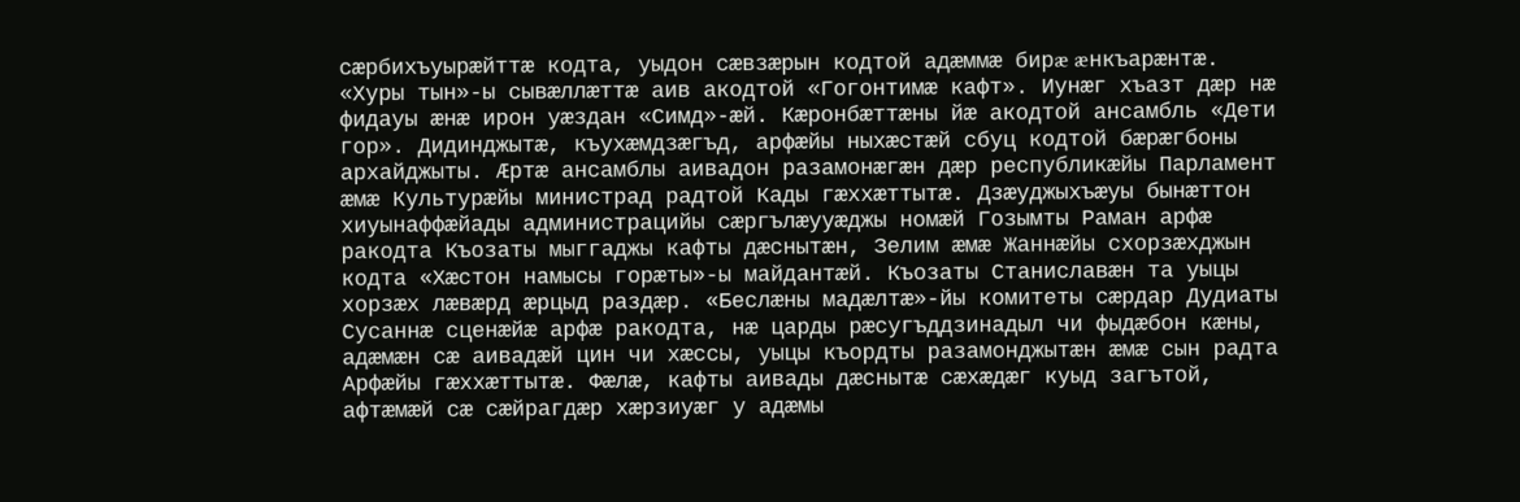сæрбихъуырæйттæ кодта, уыдон сæвзæрын кодтой адæммæ бирæ æнкъарæнтæ. «Хуры тын»-ы сывæллæттæ аив акодтой «Гогонтимæ кафт». Иунæг хъазт дæр нæ фидауы æнæ ирон уæздан «Симд»-æй. Кæронбæттæны йæ акодтой ансамбль «Дети гор». Дидинджытæ, къухæмдзæгъд, арфæйы ныхæстæй сбуц кодтой бæрæгбоны архайджыты. Æртæ ансамблы аивадон разамонæгæн дæр республикæйы Парламент æмæ Культурæйы министрад радтой Кады гæххæттытæ. Дзæуджыхъæуы бынæттон хиуынаффæйады администрацийы сæргълæууæджы номæй Гозымты Раман арфæ ракодта Къозаты мыггаджы кафты дæснытæн, Зелим æмæ Жаннæйы схорзæхджын кодта «Хæстон намысы горæты»-ы майдантæй. Къозаты Станиславæн та уыцы хорзæх лæвæрд æрцыд раздæр. «Беслæны мадæлтæ»-йы комитеты сæрдар Дудиаты Сусаннæ сценæйæ арфæ ракодта, нæ царды рæсугъддзинадыл чи фыдæбон кæны, адæмæн сæ аивадæй цин чи хæссы, уыцы къордты разамонджытæн æмæ сын радта Арфæйы гæххæттытæ. Фæлæ, кафты аивады дæснытæ сæхæдæг куыд загътой, афтæмæй сæ сæйрагдæр хæрзиуæг у адæмы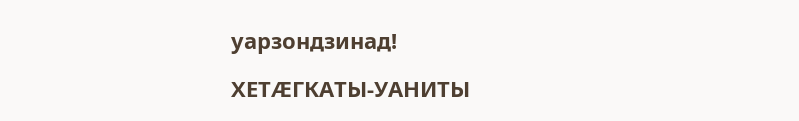уарзондзинад!

ХЕТÆГКАТЫ-УАНИТЫ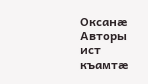Оксанæ Авторы ист къамтæ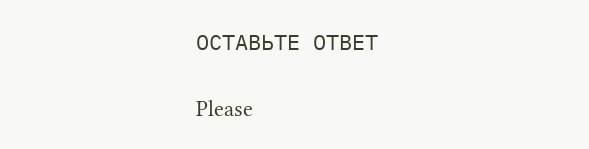ОСТАВЬТЕ ОТВЕТ

Please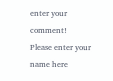enter your comment!
Please enter your name here